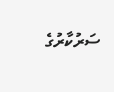ސަރުކާރުގެ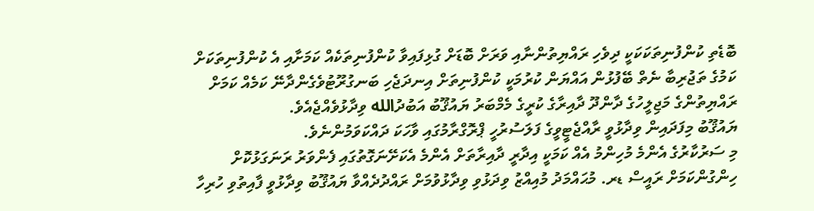ބޮޑެތި ކުންފުނިތަކަކަކީ ދިވެހި ރައްޔިތުންނާއި ވަރަށް ބޮޑަށް ގުޅިފައިވާ ކުންފުނިތަކެއް ކަމަށާއި އެ ކުންފުނިތަކަށް ކަމުގެ ތަޖުރިބާ ނެތް ބޭފުޅުން އައްޔަން ކުރުމަކީ ކުންފުނިތަށް އިނދަޖެހި ބަނގުރޫޓުވެގެންދާނޭ ކަމެއް ކަމަށް ރައްޔިތުންގެ މަޖިލީހުގެ ދާންދޫ ދާއިރާގެ ކުރީގެ މެމްބަރު ޔައުޤޫބު އަބުދުالله ވިދާޅުވެއްޖެއެވެ.
ޔައުޤޫބު މިފަދައިން ވިދާޅުވީ ރާއްޖެޓީވީގެ ފަލަސުރުހީ ޕްރޮގްރާމުގައި ވާހަކަ ދައްކަވަމުންނެވެ.
މި ސަރުކާރުގެ އެންމެ މުހިންމު އެއް ކަމަކީ އިދާރީ ދާއިރާތަށް އެންމެ އެކަށޭނަގޮތުގައި ފެންވަރު ރަނަގަޅުކޮށް ހިންގުންކަމަށް ރައީސް ޑރ. މުޙައްމަދު މުއިއްޒު ވިދަޅުވި ވިދާޅުވުމަށް ރައްދުދެއްވާ ޔައުޤޫބު ވިދާޅުވީ ފާއިތުވި ހުރިހާ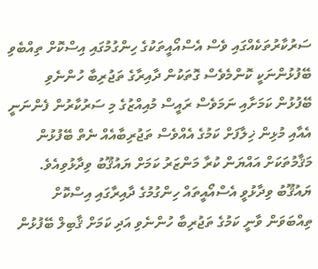ސަރުކާރުތަކެއްގައި ވެސް އެސްއޯއީތަކުގެ ހިންގުމުގައި އިސްކޮށް ތިއްބެވި ބޭފުޅުންނަކީ ކޮންމެވެސް ގޮތަކުން ދާއިރާގެ ތަޖުރިބާ ހުންނެވި ބޭފުޅުން ކަމަށާއި ނަމަވެސް ރައީސް މުއިއްޒުގެ މި ސަރުކާރުން ފެންނަނީ އެއާއި މުޅިން ޚިލާފަށް ކަމުގެ އެއްވެސް ތަޖުރިބާއެއް ނެތް ބޭފުޅުން މަޤާމުތަކަށް އައްޔަން ކުރާ މަންޒަރު ކަމަށް ޔައުޤޫބު ވިދާޅުވިއެވެ.
ޔައުޤޫބު ވިދާޅުވީ އެސްއޯއީތައް ހިންގުމުގެ ދާއިރާގައި އިސްކޮށް ތިއްބަވަން ވާނީ ކަމުގެ ތަޖުރިބާ ހުންނެވި އަދި ކަމަށް ޤާބިލް ބޭފުޅުން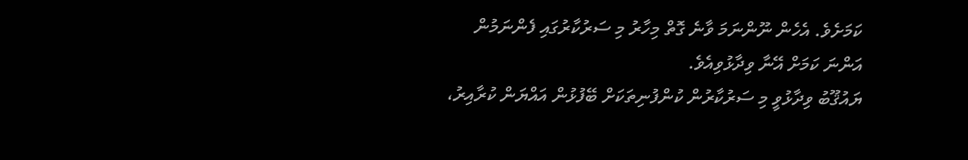ކަމަށެވެ. އެހެން ނޫންނަމަ ވާނެ ގޮތް މިހާރު މި ސަރުކާރުގައި ފެންނަމުން އަންނަ ކަމަށް އޭނާ ވިދާޅުވިއެވެ.
ޔައުޤޫބު ވިދާޅުވީ މި ސަރުކާރުން ކުންފުނިތަކަށް ބޭފުޅުން އައްޔަން ކުރާއިރު،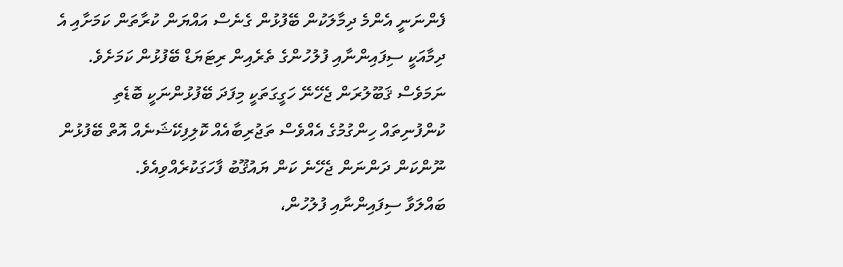ފެންނަނީ އެންމެ ދިމާލަކުން ބޭފުޅުން ގެނެސް އައްޔަން ކުރާތަން ކަމަށާއި އެ ދިމާއަކީ ސިފައިންނާއި ފުލުހުންގެ ތެރެއިން ރިޓަޔަޑް ބޭފުޅުން ކަމަށެވެ. ނަމަވެސް ޤަބޫލުރަން ޖެހޭނޭ ހަގީގަތަކީ މިފަދަ ބޭފުޅުންނަކީ ބޮޑެތި ކުންފުނިތައް ހިންގުމުގެ އެއްވެސް ތަޖުރިބާއެއް ކޮލިފިކޭޝަނެއް އޮތް ބޭފުޅުން ނޫންކަން ދަންނަން ޖެހޭނެ ކަން ޔައުޤޫބު ފާހަގަކުރެއްވިއެވެ.
ބައްލަވާ ސިފައިންނާއި ފުލުހުން،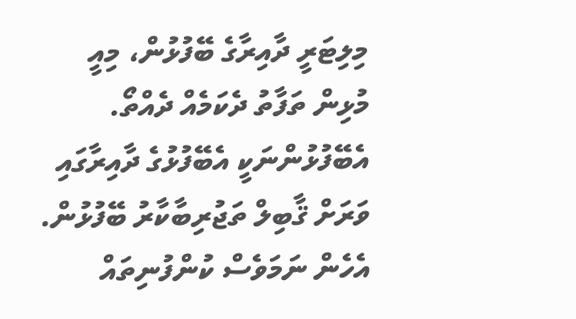މިލިޓަރީ ދާއިރާގެ ބޭފުޅުން، މިއީ މުޅިން ތަފާތު ދެކަމެއް ދެއްތޯ. އެބޭފުޅުންނަކީ އެބޭފުޅުގެ ދާއިރާގައި ވަރަށް ޤާބިލް ތަޖުރިބާކާރު ބޭފުޅުން. އެހެން ނަމަވެސް ކުންފުނިތައް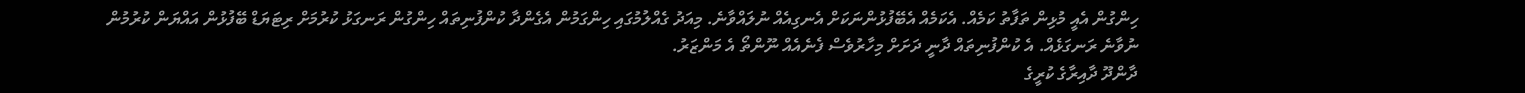ހިންގުން އެއީ މުޅިން ތަފާތު ކަމެއް. އެކަމެއް އެބޭފުޅުންނަކަށް އެނގިއެއް ނުލައްވާނެ. މިއަދު ގެއްލުމުގައި ހިންގަމުން އެގެންދާ ކުންފުނިތައް ހިންގުން ރަނގަޅު ކުރުމަށް ރިޓަޔަޑް ބޭފުޅުން އައްޔަން ކުރުމުން ނުވާނެ ރަނގަޅެއް. އެ ކުންފުނިތައް ދާނީ ދަށަށް މިހާރުވެސް ފެނެއެއް ނޫންތޯ އެ މަންޒަރު.
ދާންދޫ ދާއިރާގެ ކުރީގެ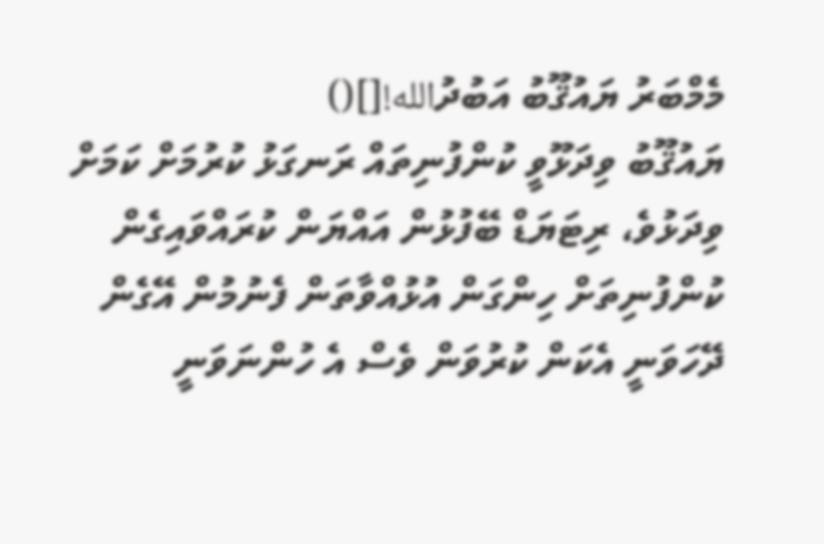މެމްބަރު ޔައުޤޫބު އަބުދުالله![]()
ޔައުޤޫބު ވިދަޅޫވީ ކުންފުނިތައް ރަނގަޅު ކުރުމަށް ކަމަށް ވިދަޅުވެ، ރިޓަޔަޑް ބޭފުޅުން އައްޔަން ކުރައްވައިގެން ކުންފުނިތަށް ހިންގަން އުޅުއްވާތަން ފެނުމުން އޭގެން ދޭހަވަނީ އެކަން ކުރުވަން ވެސް އެ ހުންނަވަނީ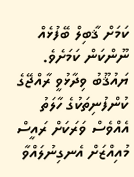ކަމަށް ޤާބިލް ބޭފުޅެއް ނޫންކަން ކަމަށެވެ.
ޔައުޤޫބު ވިދާޅުވީ ރާއްޖޭގެ ކުންފުނިތަކުގެ ހާލަތު އެއްވެސް ވަރަކަށް ރައީސް މުއިއްޒަށް އެނގިނުލައްވާ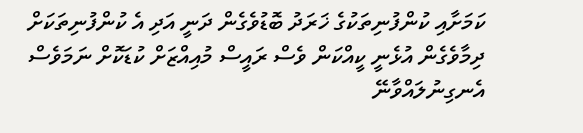ކަމަށާއި ކުންފުނިތަކުގެ ޚަރަދު ބޮޑުވެގެން ދަނީ އަދި އެ ކުންފުނިތަކަށް ދިމާވެގެން އުޅެނީ ކީއްކަން ވެސް ރައީސް މުއިއްޒަށް ކުޑަކޮށް ނަމަވެސް އެނގިނުލައްވާނޭ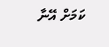ކަމަށް އޭނާ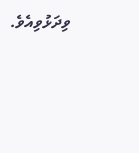ވިދަޅުވިއެވެ.